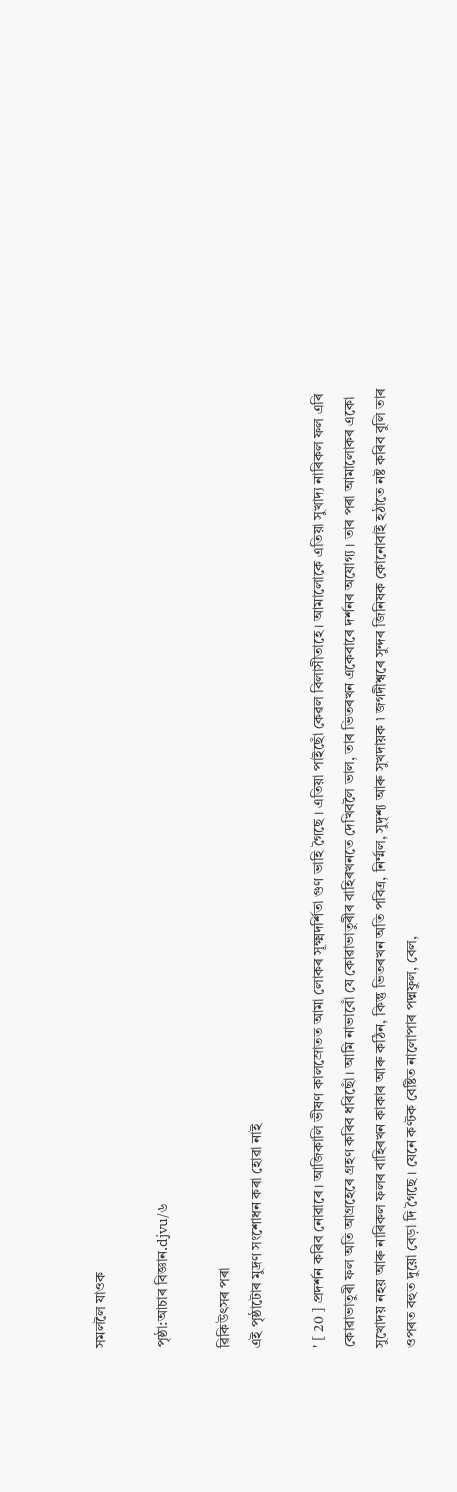সমললৈ যাওক

পৃষ্ঠা:আচাৰ বিজ্ঞান.djvu/৬

ৱিকিউৎসৰ পৰা
এই পৃষ্ঠাটোৰ মুদ্ৰণ সংশোধন কৰা হোৱা নাই

' [ 20 ] প্ৰদৰ্শন কৰিব নোৱাৰে। আজিকালি ভীষণ কালস্রোতত আমা লোকৰ সূক্ষ্মদর্শিতা গুণ ভাহি গৈছে । এতিয়া পাইছোঁ কেৱল বিলাসীতাহে। আমালোকে এতিয়া সুখাদ্য নাৰিকল ফল এৰি কোৱাভাতুৰী ফল অতি আগ্ৰহেৰে গ্ৰহণ কৰিব ধৰিছোঁ। আমি নাভাবোঁ যে কোৱাভাতুৰীৰ বাহিৰখনতে দেখিবলৈ ভাল, তাৰ ভিতৰখন একেবাৰে দৰ্শনৰ অযোগ্য । তাৰ পৰা আমালোকৰ একো সুখোদয় নহয় আৰু নাৰিকল ফলৰ বাহিৰখন কাকাৰ আৰু কঠিন, কিন্তু ভিতৰখন অতি পবিত্ৰ, নিৰ্ম্মল, সুদৃশ্য আৰু সুখদায়ক ৷ জগদীশ্বৰে সুন্দৰ জিনিষক কোনোবাই হঠাতে নষ্ট কৰিব বুলি তাৰ ওপৰত বহুত দুয়ো বেড়া দি গৈছে । যেনে কণ্টক বেষ্টিত নালোপাৰ পদ্মফুল, বেল,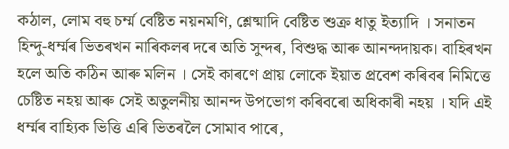কঠাল, লোম বহু চৰ্ম্ম বেষ্টিত নয়নমণি, শ্লেষ্মাদি বেষ্টিত শুক্র ধাতু ইত্যাদি । সনাতন হিন্দু-ধৰ্ম্মৰ ভিতৰখন নাৰিকলৰ দৰে অতি সুন্দৰ, বিশুদ্ধ আৰু আনন্দদায়ক। বাহিৰখন হলে অতি কঠিন আৰু মলিন । সেই কাৰণে প্ৰায় লোকে ইয়াত প্ৰবেশ কৰিবৰ নিমিত্তে চেষ্টিত নহয় আৰু সেই অতুলনীয় আনন্দ উপভোগ কৰিবৰো অধিকাৰী নহয় । যদি এই ধৰ্ম্মৰ বাহ্যিক ভিত্তি এৰি ভিতৰলৈ সোমাব পাৰে,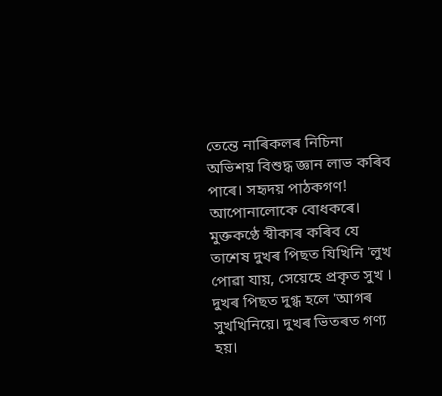তেন্তে নাৰিকলৰ নিচিনা অভিশয় বিশুদ্ধ জ্ঞান লাভ কৰিব পাৰে। সহৃদয় পাঠকগণ! আপোনালোকে বোধকৰে। মুক্তকণ্ঠে স্বীকাৰ কৰিব যে তাশেষ দুখৰ পিছত যিখিনি 'লুখ পোৱা যায়, সেয়েহে প্ৰকৃত সুখ । দুখৰ পিছত দুগ্ধ হলে 'আগৰ সুখখিনিয়ে। দুখৰ ভিতৰত গণ্য হয়।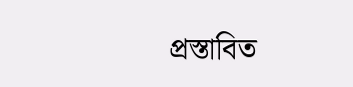প্রস্তাবিত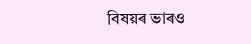বিষয়ৰ ভাৰও